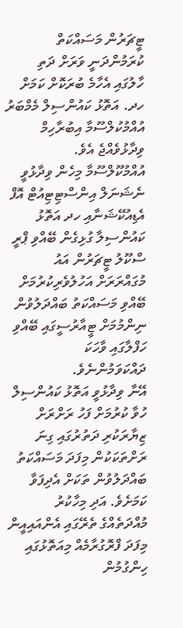ޓީޗަރުން މަސައްކަތް ކުރަމުންދަނީ ވަރަށް ދަތި ހާލުގައި އެހާމެ ބުރަކޮށް ކަމަށް ހދ. އަތޮޅު ކައުންސިލް މެމްބަރު އުއްމުކުލްސޫމާ އިބުރާހިމް ވިދާޅުވެއްޖެ އެވެ.
އުއްމުކޫލްސޫމާ މިހެން ވިދާޅުވީ ނެޝަނަލް އިންސްޓިޓިއުޓް އޮފް އެޑިއުކޭޝަނާއި ހދ އަތޮޅު ކައުންސިލާ ގުޅިގެން ބޭއްވި ޕްރީ ސްކޫލު ޓީޗަރުން އައު މުގައްރަރަށް އަހުލުވެރިކުރުމަށް ބޭއްވި މަސައްކަތު ބައްދަލުވުން ނިންމުމަށް ޓީއާރުސީގައި ބޭއްވި ހަފްލާގައި ވާހަކަ ދައްކަވަމުންނެވެ.
އޭނާ ވިދާޅުވީ އަތޮޅު ކައުންސިލް ހުވާ ކުރުމަށް ފަހު ރަށްރަށް ޒިޔާރަކުރި ދަތުރުގައި ގިނަ ރަށްތަކަކުން މިފަދަ މަސައްކަތު ބައްދަލުވުން ތަކަށް އެދިފަވާ ކަމަށެވެ. އަދި މިހާކުރު މުއްދަތެއްގެ ތެރޭގައި އެންއައިއީން މިފަދަ ފްރޮގުރާމެއް މިއަތޮޅުގައި ހިންގުމުން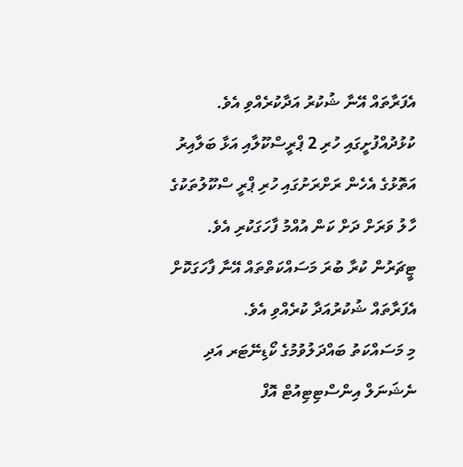އެފަރާތައް އޭނާ ޝުކުރު އަދާކުރެއްވި އެވެ.
ކުޅުދުއްފުށީގައި ހުރި 2 ޕްރީސްކޫލާއި އަޅާ ބަލާއިރު އަތޮޅުގެ އެހެން ރަށްރަށުގައި ހުރި ޕްރީ ސްކޫލުތަކުގެ ހާލު ވަރަށް ދަށް ކަން އުއްމު ފާހަގަކުރި އެވެ. ޓީޗަރުން ކުރާ ބުރަ މަސައްކަތްތައް އޭނާ ފާހަގަކޮށް އެފަރާތައް ޝުކުރުއަދާ ކުރެއްވި އެވެ.
މި މަސައްކަތު ބައްދަލުވުމުގެ ކޯޑިނޭޓަރ އަދި ނެޝަނަލް އިންސްޓިޓިއުޓް އޮފް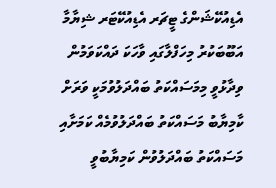އެޑިއުކޭޝަންގެ ޓީޗަރ އެޑިއުކޭޓަރ ޝިޔާމާ އަބޫބަކުރު މިހަފްލާގައި ވާހަކަ ދައްކަވަމުން ވިދާޅުވީ މިމަސައްކަތު ބައްދަލުވުމަކީ ވަރަށް ކާމިޔާބު މަސައްކަތު ބައްދަލުވުމެއް ކަމަށާއި މަސައްކަތު ބައްދަލުވުން ކަމިޔާބުވީ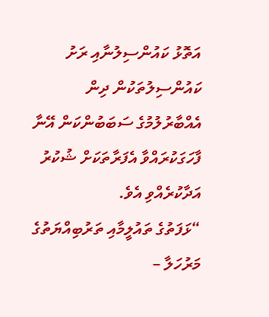އަތޮޅު ކައުންސިލުނާއި ރަށު ކައުންސިލުތަކުން ދިން އެއްބާރުލުމުގެ ސަބަބުންކަން އޭނާ ފާހަގަކުރައްވާ އެފަރާތަކަށް ޝުކުރު އަދާކުރެއްވި އެވެ.
“ޅަފަތުގެ ތައުލީމާއި ތަރުބިއްޔަތުގެ މަރުހަލާ –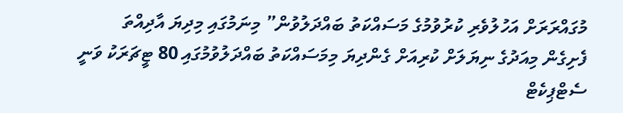މުގައްރަރަށް އަހުލުވެރި ކުރުވުމުގެ މަސައްކަތު ބައްދަލުވުން” މިނަމުގައި މިދިޔަ އާދިއްތަ ފެށިގެން މިއަދުގެ ނިޔަލަށް ކުރިއަށް ގެންދިޔަ މިމަސައްކަތު ބައްދަލުވުމުގައި 80 ޓީޗަރަކު ވަނީ ސެޓްޕިކެޓް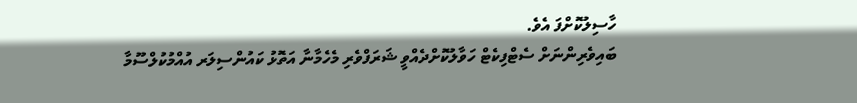ހާސިލުކޮށްފަ އެވެ.
ބައިވެރިންނަށް ސެޓްފިކެޓް ހަވާލުކޮށްދެއްވީ ޝަރަފްވެރި މެހެމާނާ އަތޮޅު ކައުންސިލަރ އުއްމުކުލްސޫމާ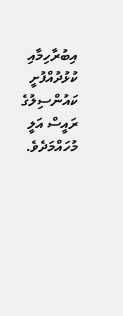އިބުރާހިމާއި ކުޅުދުއްފުށީ ކައުންސިލުގެ ރައީސް އަލީ މުހައްމަދެވެ.